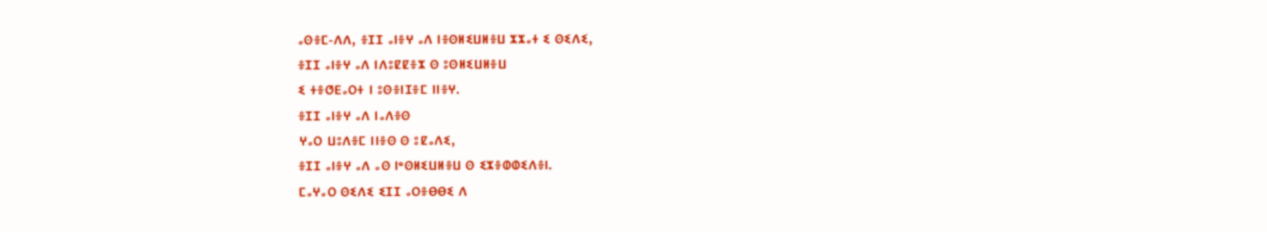ⴰⵙⴻⵎ-ⴷⴷ, ⴻⵊⵊ ⴰⵏⴻⵖ ⴰⴷ ⵏⴻⵙⵍⵉⵡⵍⴻⵡ ⵣⵣⴰⵜ ⵉ ⵙⵉⴷⵉ,
ⴻⵊⵊ ⴰⵏⴻⵖ ⴰⴷ ⵏⴷⵓⵇⵇⴻⵣ ⵙ ⵓⵙⵍⵉⵡⵍⴻⵡ
ⵉ ⵜⴻⵚⴹⴰⵔⵜ ⵏ ⵓⵙⴻⵏⵊⴻⵎ ⵏⵏⴻⵖ.
ⴻⵊⵊ ⴰⵏⴻⵖ ⴰⴷ ⵏⴰⴷⴻⵙ
ⵖⴰⵔ ⵡⵓⴷⴻⵎ ⵏⵏⴻⵙ ⵙ ⵓⵇⴰⴷⵉ,
ⴻⵊⵊ ⴰⵏⴻⵖ ⴰⴷ ⴰⵙ ⵏᵉⵙⵍⵉⵡⵍⴻⵡ ⵙ ⵉⵣⴻⵀⵀⵉⴷⴻⵏ.
ⵎⴰⵖⴰⵔ ⵙⵉⴷⵉ ⵉⵊⵊ ⴰⵔⴻⴱⴱⵉ ⴷ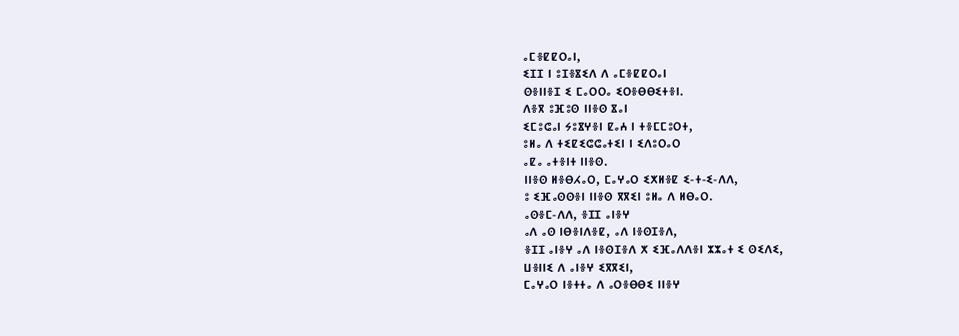ⴰⵎⴻⵇⵇⵔⴰⵏ,
ⵉⵊⵊ ⵏ ⵓⵊⴻⴵⵉⴷ ⴷ ⴰⵎⴻⵇⵇⵔⴰⵏ
ⵙⴻⵏⵏⴻⵊ ⵉ ⵎⴰⵔⵔⴰ ⵉⵔⴻⴱⴱⵉⵜⴻⵏ.
ⴷⴻⴳ ⵓⴼⵓⵙ ⵏⵏⴻⵙ ⴵⴰⵏ
ⵉⵎⵓⵛⴰⵏ ⵢⵓⴵⵖⴻⵏ ⵇⴰⵄ ⵏ ⵜⴻⵎⵎⵓⵔⵜ,
ⵓⵍⴰ ⴷ ⵜⵉⵇⵉⵛⵛⴰⵜⵉⵏ ⵏ ⵉⴷⵓⵔⴰⵔ
ⴰⵇⴰ ⴰⵜⴻⵏⵜ ⵏⵏⴻⵙ.
ⵏⵏⴻⵙ ⵍⴻⴱⵃⴰⵔ, ⵎⴰⵖⴰⵔ ⵉⵅⵍⴻⵇ ⵉ-ⵜ-ⵉ-ⴷⴷ,
ⵓ ⵉⴼⴰⵙⵙⴻⵏ ⵏⵏⴻⵙ ⴳⴳⵉⵏ ⵓⵍⴰ ⴷ ⵍⴱⴰⵔ.
ⴰⵙⴻⵎ-ⴷⴷ, ⴻⵊⵊ ⴰⵏⴻⵖ
ⴰⴷ ⴰⵙ ⵏⴱⴻⵏⴷⴻⵇ, ⴰⴷ ⵏⴻⵙⵊⴻⴷ,
ⴻⵊⵊ ⴰⵏⴻⵖ ⴰⴷ ⵏⴻⵙⵊⴻⴷ ⵅ ⵉⴼⴰⴷⴷⴻⵏ ⵣⵣⴰⵜ ⵉ ⵙⵉⴷⵉ,
ⵡⴻⵏⵏⵉ ⴷ ⴰⵏⴻⵖ ⵉⴳⴳⵉⵏ,
ⵎⴰⵖⴰⵔ ⵏⴻⵜⵜⴰ ⴷ ⴰⵔⴻⴱⴱⵉ ⵏⵏⴻⵖ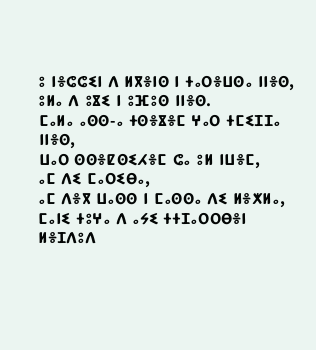ⵓ ⵏⴻⵛⵛⵉⵏ ⴷ ⵍⴳⴻⵏⵙ ⵏ ⵜⴰⵔⴻⵡⵙⴰ ⵏⵏⴻⵙ,
ⵓⵍⴰ ⴷ ⵓⴵⵉ ⵏ ⵓⴼⵓⵙ ⵏⵏⴻⵙ.
ⵎⴰⵍⴰ ⴰⵙⵙ-ⴰ ⵜⵙⴻⴵⴻⵎ ⵖⴰⵔ ⵜⵎⵉⵊⵊⴰ ⵏⵏⴻⵙ,
ⵡⴰⵔ ⵙⵙⴻⵇⵙⵉⵃⴻⵎ ⵛⴰ ⵓⵍ ⵏⵡⴻⵎ,
ⴰⵎ ⴷⵉ ⵎⴰⵔⵉⴱⴰ,
ⴰⵎ ⴷⴻⴳ ⵡⴰⵙⵙ ⵏ ⵎⴰⵙⵙⴰ ⴷⵉ ⵍⴻⵅⵍⴰ,
ⵎⴰⵏⵉ ⵜⵓⵖⴰ ⴷ ⴰⵢⵉ ⵜⵜⵊⴰⵔⵔⴱⴻⵏ
ⵍⴻⵊⴷⵓⴷ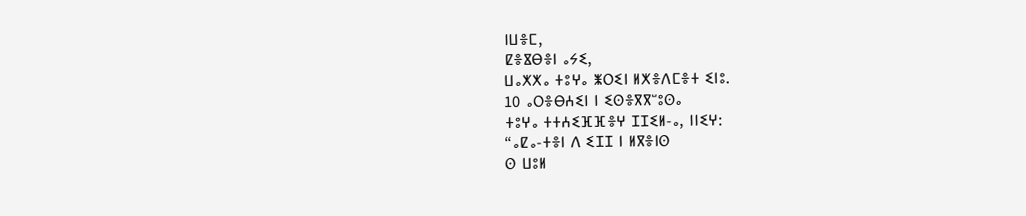ⵏⵡⴻⵎ,
ⵇⴻⴵⴱⴻⵏ ⴰⵢⵉ,
ⵡⴰⵅⵅⴰ ⵜⵓⵖⴰ ⵥⵔⵉⵏ ⵍⵅⴻⴷⵎⴻⵜ ⵉⵏⵓ.
10 ⴰⵔⴻⴱⵄⵉⵏ ⵏ ⵉⵙⴻⴳⴳⵯⵓⵙⴰ
ⵜⵓⵖⴰ ⵜⵜⵄⵉⴼⴼⴻⵖ ⵊⵊⵉⵍ-ⴰ, ⵏⵏⵉⵖ:
“ⴰⵇⴰ-ⵜⴻⵏ ⴷ ⵉⵊⵊ ⵏ ⵍⴳⴻⵏⵙ
ⵙ ⵡⵓⵍ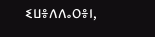ⵉⵡⴻⴷⴷⴰⵔⴻⵏ,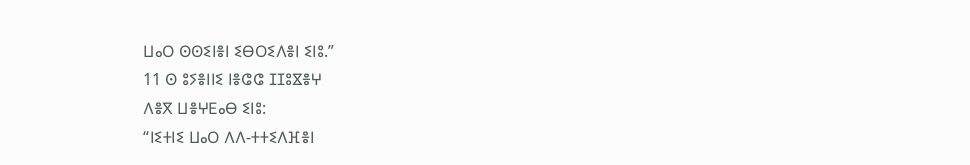ⵡⴰⵔ ⵙⵙⵉⵏⴻⵏ ⵉⴱⵔⵉⴷⴻⵏ ⵉⵏⵓ.”
11 ⵙ ⵓⵢⴻⵏⵏⵉ ⵏⴻⵛⵛ ⵊⵊⵓⴵⴻⵖ
ⴷⴻⴳ ⵡⴻⵖⴹⴰⴱ ⵉⵏⵓ:
“ⵏⵉⵜⵏⵉ ⵡⴰⵔ ⴷⴷ-ⵜⵜⵉⴷⴼⴻⵏ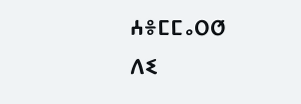ⵄⴻⵎⵎⴰⵔⵚ
ⴷⵉ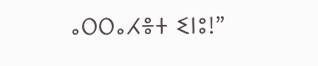ⴰⵔⵔⴰⵃⴻⵜ ⵉⵏⵓ!”